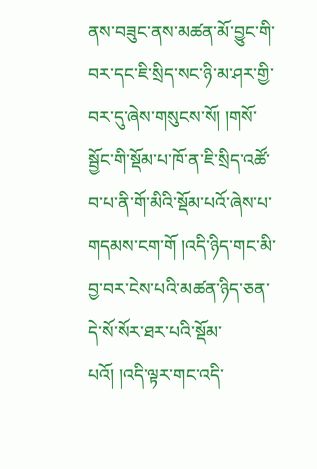ནས་བཟུང་ནས་མཚན་མོ་བྱུང་གི་བར་དང་ཇི་སྲིད་སང་ཉི་མ་ཤར་གྱི་བར་དུ་ཞེས་གསུངས་སོ། །གསོ་སྦྱོང་གི་སྡོམ་པ་ཁོ་ན་ཇི་སྲིད་འཚོ་བ་པ་ནི་གོ་མིའི་སྡོམ་པའོ་ཞེས་པ་གདམས་ངག་གོ །འདི་ཉིད་གང་མི་བྱ་བར་ངེས་པའི་མཚན་ཉིད་ཅན་དེ་སོ་སོར་ཐར་པའི་སྡོམ་པའོ། །འདི་ལྟར་གང་འདི་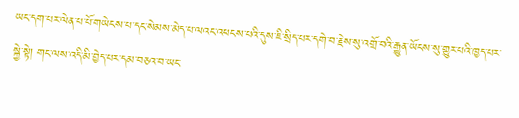ཡང་དག་པར་ལེན་པ་པོ་གཡེངས་པ་དང་སེམས་མེད་པ་ལའང་འཕངས་པའི་དུས་ཇི་སྲིད་པར་དགེ་བ་རྗེས་སུ་འགྲོ་བའི་རྒྱུན་ཡོངས་སུ་གྱུར་པའི་ཁྱད་པར་སྐྱེ་སྟེ། གང་ལས་འདི་མི་བྱེད་པར་དམ་བཅའ་བ་ཡང་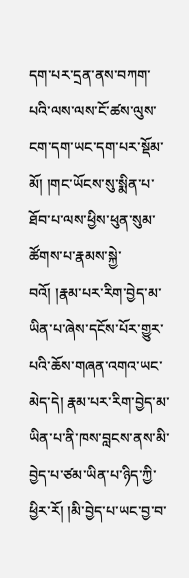དག་པར་དྲན་ནས་བཀག་པའི་ལས་ལས་ངོ་ཚས་ལུས་ངག་དག་ཡང་དག་པར་སྡོམ་མོ། །གང་ཡོངས་སུ་སྨིན་པ་ཐོབ་པ་ལས་ཕྱིས་ཕུན་སུམ་ཚོགས་པ་རྣམས་སྐྱེ་བའོ། །རྣམ་པར་རིག་བྱེད་མ་ཡིན་པ་ཞེས་དངོས་པོར་གྱུར་པའི་ཆོས་གཞན་འགའ་ཡང་མེད་དེ། རྣམ་པར་རིག་བྱེད་མ་ཡིན་པ་ནི་ཁས་བླངས་ནས་མི་བྱེད་པ་ཙམ་ཡིན་པ་ཉིད་ཀྱི་ཕྱིར་རོ། །མི་བྱེད་པ་ཡང་བྱ་བ་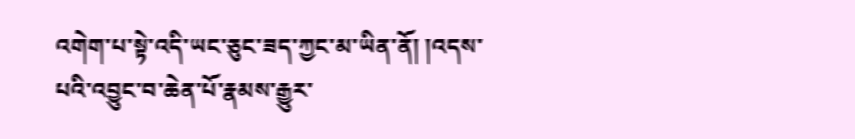འགེག་པ་སྟེ་འདི་ཡང་ཅུང་ཟད་ཀྱང་མ་ཡིན་ནོ། །འདས་པའི་འབྱུང་བ་ཆེན་པོ་རྣམས་རྒྱུར་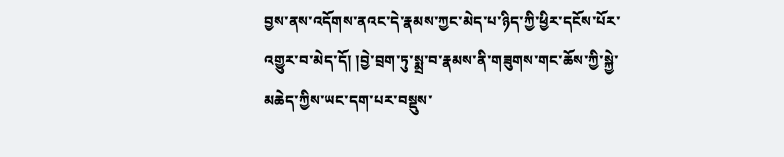བྱས་ནས་འདོགས་ནའང་དེ་རྣམས་ཀྱང་མེད་པ་ཉིད་ཀྱི་ཕྱིར་དངོས་པོར་འགྱུར་བ་མེད་དོ། །བྱེ་བྲག་ཏུ་སྨྲ་བ་རྣམས་ནི་གཟུགས་གང་ཆོས་ཀྱི་སྐྱེ་མཆེད་ཀྱིས་ཡང་དག་པར་བསྡུས་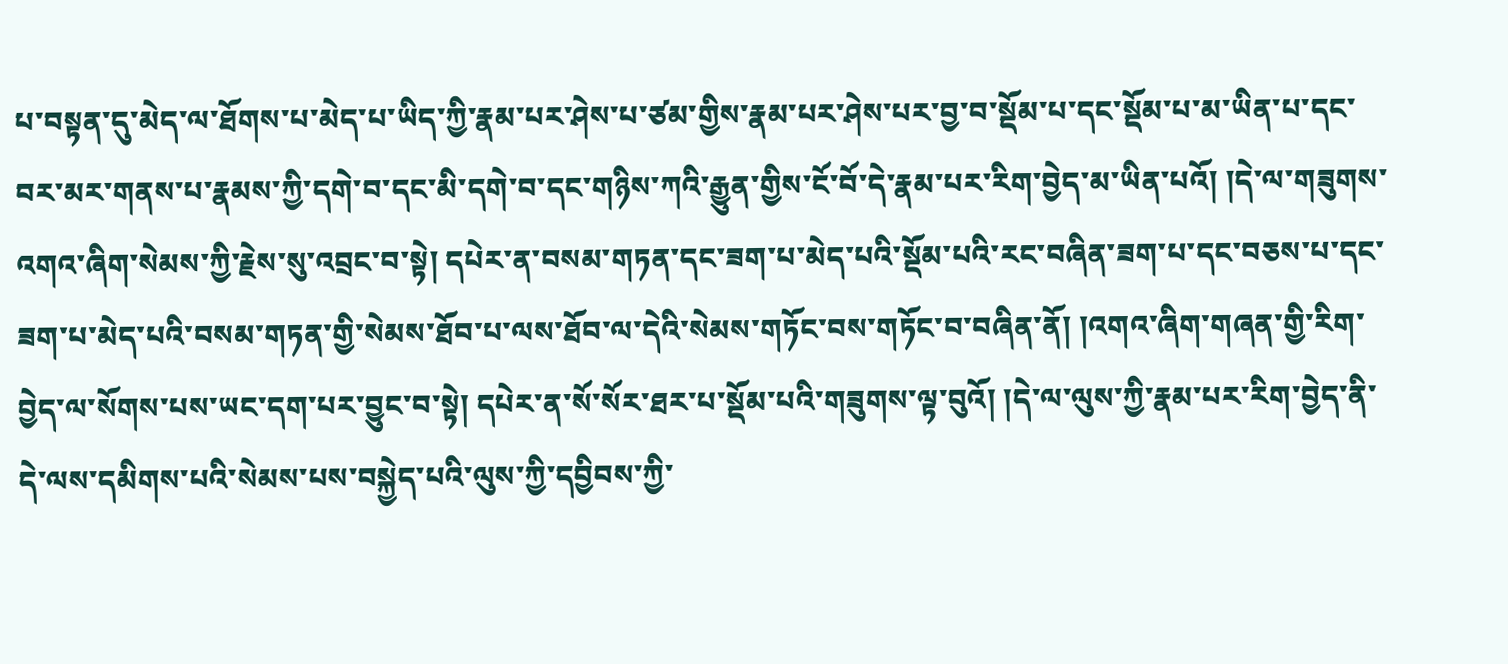པ་བསྟན་དུ་མེད་ལ་ཐོགས་པ་མེད་པ་ཡིད་ཀྱི་རྣམ་པར་ཤེས་པ་ཙམ་གྱིས་རྣམ་པར་ཤེས་པར་བྱ་བ་སྡོམ་པ་དང་སྡོམ་པ་མ་ཡིན་པ་དང་བར་མར་གནས་པ་རྣམས་ཀྱི་དགེ་བ་དང་མི་དགེ་བ་དང་གཉིས་ཀའི་རྒྱུན་གྱིས་ངོ་བོ་དེ་རྣམ་པར་རིག་བྱེད་མ་ཡིན་པའོ། །དེ་ལ་གཟུགས་འགའ་ཞིག་སེམས་ཀྱི་རྗེས་སུ་འབྲང་བ་སྟེ། དཔེར་ན་བསམ་གཏན་དང་ཟག་པ་མེད་པའི་སྡོམ་པའི་རང་བཞིན་ཟག་པ་དང་བཅས་པ་དང་ཟག་པ་མེད་པའི་བསམ་གཏན་གྱི་སེམས་ཐོབ་པ་ལས་ཐོབ་ལ་དེའི་སེམས་གཏོང་བས་གཏོང་བ་བཞིན་ནོ། །འགའ་ཞིག་གཞན་གྱི་རིག་བྱེད་ལ་སོགས་པས་ཡང་དག་པར་བྱུང་བ་སྟེ། དཔེར་ན་སོ་སོར་ཐར་པ་སྡོམ་པའི་གཟུགས་ལྟ་བུའོ། །དེ་ལ་ལུས་ཀྱི་རྣམ་པར་རིག་བྱེད་ནི་དེ་ལས་དམིགས་པའི་སེམས་པས་བསྐྱེད་པའི་ལུས་ཀྱི་དབྱིབས་ཀྱི་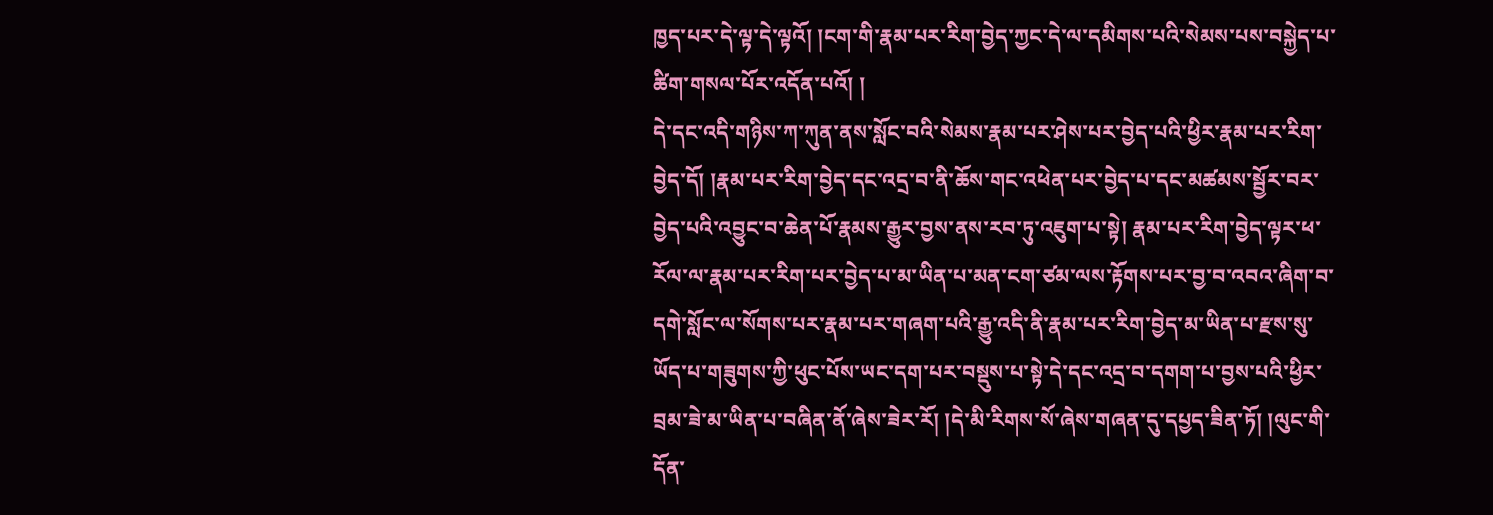ཁྱད་པར་དེ་ལྟ་དེ་ལྟའོ། །ངག་གི་རྣམ་པར་རིག་བྱེད་ཀྱང་དེ་ལ་དམིགས་པའི་སེམས་པས་བསྐྱེད་པ་ཚིག་གསལ་པོར་འདོན་པའོ། །
དེ་དང་འདི་གཉིས་ཀ་ཀུན་ནས་སློང་བའི་སེམས་རྣམ་པར་ཤེས་པར་བྱེད་པའི་ཕྱིར་རྣམ་པར་རིག་བྱེད་དོ། །རྣམ་པར་རིག་བྱེད་དང་འདྲ་བ་ནི་ཆོས་གང་འཕེན་པར་བྱེད་པ་དང་མཚམས་སྦྱོར་བར་བྱེད་པའི་འབྱུང་བ་ཆེན་པོ་རྣམས་རྒྱུར་བྱས་ནས་རབ་ཏུ་འཇུག་པ་སྟེ། རྣམ་པར་རིག་བྱེད་ལྟར་ཕ་རོལ་ལ་རྣམ་པར་རིག་པར་བྱེད་པ་མ་ཡིན་པ་མན་ངག་ཙམ་ལས་རྟོགས་པར་བྱ་བ་འབའ་ཞིག་བ་དགེ་སློང་ལ་སོགས་པར་རྣམ་པར་གཞག་པའི་རྒྱུ་འདི་ནི་རྣམ་པར་རིག་བྱེད་མ་ཡིན་པ་རྫས་སུ་ཡོད་པ་གཟུགས་ཀྱི་ཕུང་པོས་ཡང་དག་པར་བསྡུས་པ་སྟེ་དེ་དང་འདྲ་བ་དགག་པ་བྱས་པའི་ཕྱིར་བྲམ་ཟེ་མ་ཡིན་པ་བཞིན་ནོ་ཞེས་ཟེར་རོ། །དེ་མི་རིགས་སོ་ཞེས་གཞན་དུ་དཔྱད་ཟིན་ཏོ། །ལུང་གི་དོན་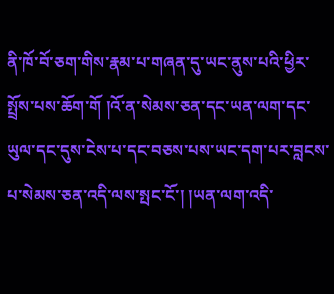ནི་ཁོ་བོ་ཅག་གིས་རྣམ་པ་གཞན་དུ་ཡང་ནུས་པའི་ཕྱིར་སྤྲོས་པས་ཆོག་གོ །འོ་ན་སེམས་ཅན་དང་ཡན་ལག་དང་ཡུལ་དང་དུས་ངེས་པ་དང་བཅས་པས་ཡང་དག་པར་བླངས་པ་སེམས་ཅན་འདི་ལས་སྤང་ངོ་། །ཡན་ལག་འདི་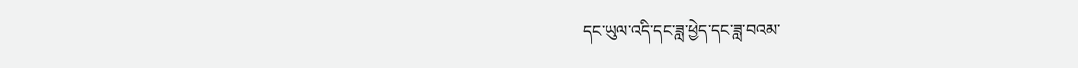དང་ཡུལ་འདི་དང་ཟླ་ཕྱེད་དང་ཟླ་བའམ་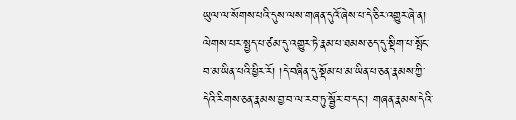ཡུལ་ལ་སོགས་པའི་དུས་ལས་གཞན་དུའོ་ཞེས་པ་དེ་ཅིར་འགྱུར་ཞེ་ན། ལེགས་པར་སྤྱད་པ་ཙམ་དུ་འགྱུར་ཏེ་རྣམ་པ་ཐམས་ཅད་དུ་སྡིག་པ་སྤོང་བ་མ་ཡིན་པའི་ཕྱིར་རོ། །དེ་བཞིན་དུ་སྡོམ་པ་མ་ཡིན་པ་ཅན་རྣམས་ཀྱི་དེའི་རིགས་ཅན་རྣམས་བྱ་བ་ལ་རབ་ཏུ་སྦྱོར་བ་དང་། གཞན་རྣམས་དེའི་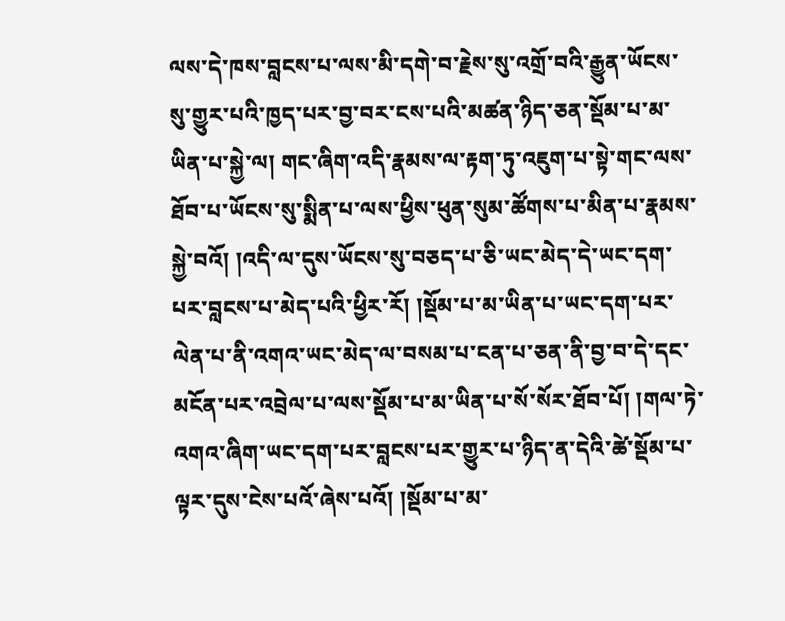ལས་དེ་ཁས་བླངས་པ་ལས་མི་དགེ་བ་རྗེས་སུ་འགྲོ་བའི་རྒྱུན་ཡོངས་སུ་གྱུར་པའི་ཁྱད་པར་བྱ་བར་ངས་པའི་མཚན་ཉིད་ཅན་སྡོམ་པ་མ་ཡིན་པ་སྐྱེ་ལ། གང་ཞིག་འདི་རྣམས་ལ་རྟག་ཏུ་འཇུག་པ་སྟེ་གང་ལས་ཐོབ་པ་ཡོངས་སུ་སྨིན་པ་ལས་ཕྱིས་ཕུན་སུམ་ཚོགས་པ་མིན་པ་རྣམས་སྐྱེ་བའོ། །འདི་ལ་དུས་ཡོངས་སུ་བཅད་པ་ཅི་ཡང་མེད་དེ་ཡང་དག་པར་བླངས་པ་མེད་པའི་ཕྱིར་རོ། །སྡོམ་པ་མ་ཡིན་པ་ཡང་དག་པར་ལེན་པ་ནི་འགའ་ཡང་མེད་ལ་བསམ་པ་ངན་པ་ཅན་ནི་བྱ་བ་དེ་དང་མངོན་པར་འབྲེལ་པ་ལས་སྡོམ་པ་མ་ཡིན་པ་སོ་སོར་ཐོབ་པོ། །གལ་ཏེ་འགའ་ཞིག་ཡང་དག་པར་བླངས་པར་གྱུར་པ་ཉིད་ན་དེའི་ཚེ་སྡོམ་པ་ལྟར་དུས་ངེས་པའོ་ཞེས་པའོ། །སྡོམ་པ་མ་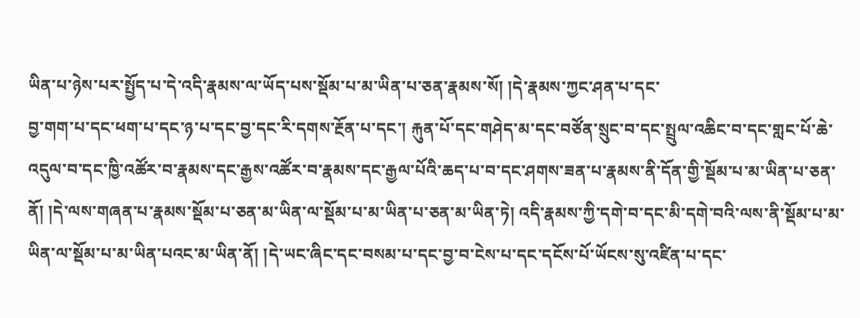ཡིན་པ་ཉེས་པར་སྤྱོད་པ་དེ་འདི་རྣམས་ལ་ཡོད་པས་སྡོམ་པ་མ་ཡིན་པ་ཅན་རྣམས་སོ། །དེ་རྣམས་ཀྱང་ཤན་པ་དང་
བྱ་གག་པ་དང་ཕག་པ་དང་ཉ་པ་དང་བྱ་དང་རི་དགས་རྔོན་པ་དང་། རྐུན་པོ་དང་གཤེད་མ་དང་བཙོན་སྲུང་བ་དང་སྤྲུལ་འཆིང་བ་དང་གླང་པོ་ཆེ་འདུལ་བ་དང་ཁྱི་འཚོར་བ་རྣམས་དང་རྒྱས་འཚོར་བ་རྣམས་དང་རྒྱལ་པོའི་ཆད་པ་བ་དང་ཤགས་ཟན་པ་རྣམས་ནི་དོན་གྱི་སྡོམ་པ་མ་ཡིན་པ་ཅན་ནོ། །དེ་ལས་གཞན་པ་རྣམས་སྡོམ་པ་ཅན་མ་ཡིན་ལ་སྡོམ་པ་མ་ཡིན་པ་ཅན་མ་ཡིན་ཏེ། འདི་རྣམས་ཀྱི་དགེ་བ་དང་མི་དགེ་བའི་ལས་ནི་སྡོམ་པ་མ་ཡིན་ལ་སྡོམ་པ་མ་ཡིན་པའང་མ་ཡིན་ནོ། །དེ་ཡང་ཞིང་དང་བསམ་པ་དང་བྱ་བ་ངེས་པ་དང་དངོས་པོ་ཡོངས་སུ་འཛིན་པ་དང་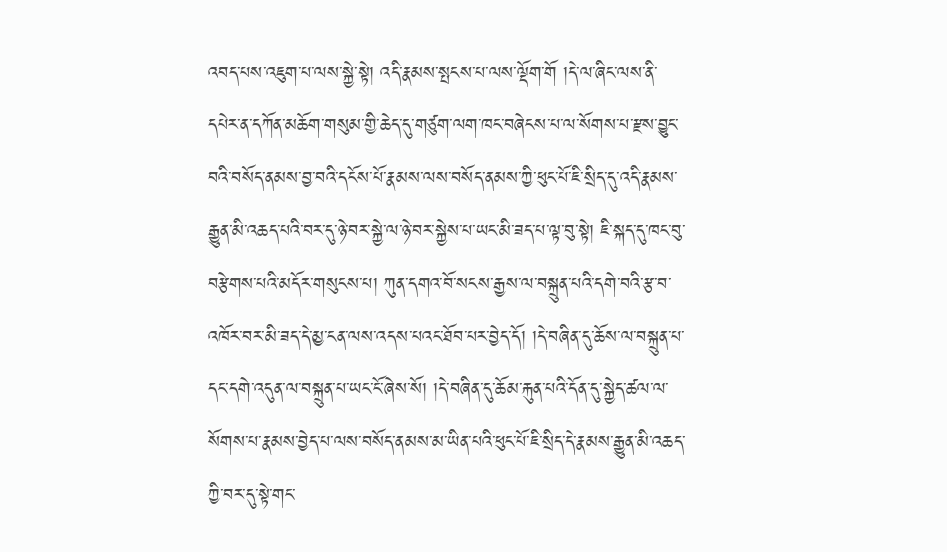འབད་པས་འཇུག་པ་ལས་སྐྱེ་སྟེ། འདི་རྣམས་སྤངས་པ་ལས་ལྡོག་གོ །དེ་ལ་ཞིང་ལས་ནི་དཔེར་ན་དཀོན་མཆོག་གསུམ་གྱི་ཆེད་དུ་གཙུག་ལག་ཁང་བཞེངས་པ་ལ་སོགས་པ་རྫས་བྱུང་བའི་བསོད་ནམས་བྱ་བའི་དངོས་པོ་རྣམས་ལས་བསོད་ནམས་ཀྱི་ཕུང་པོ་ཇི་སྲིད་དུ་འདི་རྣམས་རྒྱུན་མི་འཆད་པའི་བར་དུ་ཉེ་བར་སྐྱེ་ལ་ཉེ་བར་སྐྱེས་པ་ཡང་མི་ཟད་པ་ལྟ་བུ་སྟེ། ཇི་སྐད་དུ་ཁང་བུ་བརྩེགས་པའི་མདོར་གསུངས་པ། ཀུན་དགའ་བོ་སངས་རྒྱས་ལ་བསྐྲུན་པའི་དགེ་བའི་རྩ་བ་འཁོར་བར་མི་ཟད་དེ་མྱ་ངན་ལས་འདས་པའང་ཐོབ་པར་བྱེད་དོ། །དེ་བཞིན་དུ་ཆོས་ལ་བསྐྲུན་པ་དང་དགེ་འདུན་ལ་བསྐྲུན་པ་ཡང་ངོ་ཞེས་སོ། །དེ་བཞིན་དུ་ཆོམ་རྐུན་པའི་དོན་དུ་སྐྱེད་ཚལ་ལ་སོགས་པ་རྣམས་བྱེད་པ་ལས་བསོད་ནམས་མ་ཡིན་པའི་ཕུང་པོ་ཇི་སྲིད་དེ་རྣམས་རྒྱུན་མི་འཆད་ཀྱི་བར་དུ་སྟེ་གང་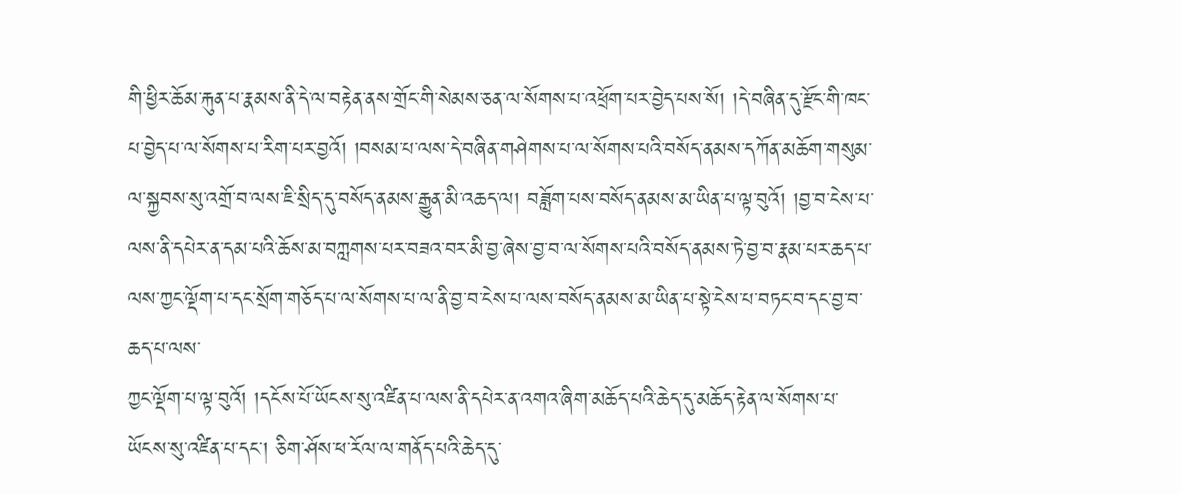གི་ཕྱིར་ཆོམ་རྐུན་པ་རྣམས་ནི་དེ་ལ་བརྟེན་ནས་གྲོང་གི་སེམས་ཅན་ལ་སོགས་པ་འཕྲོག་པར་བྱེད་པས་སོ། །དེ་བཞིན་དུ་རྫོང་གི་ཁང་པ་བྱེད་པ་ལ་སོགས་པ་རིག་པར་བྱའོ། །བསམ་པ་ལས་དེ་བཞིན་གཤེགས་པ་ལ་སོགས་པའི་བསོད་ནམས་དཀོན་མཆོག་གསུམ་ལ་སྐྱབས་སུ་འགྲོ་བ་ལས་ཇི་སྲིད་དུ་བསོད་ནམས་རྒྱུན་མི་འཆད་ལ། བཟློག་པས་བསོད་ནམས་མ་ཡིན་པ་ལྟ་བུའོ། །བྱ་བ་ངེས་པ་ལས་ནི་དཔེར་ན་དམ་པའི་ཆོས་མ་བཀླགས་པར་བཟའ་བར་མི་བྱ་ཞེས་བྱ་བ་ལ་སོགས་པའི་བསོད་ནམས་ཏེ་བྱ་བ་རྣམ་པར་ཆད་པ་ལས་ཀྱང་ལྡོག་པ་དང་སྲོག་གཅོད་པ་ལ་སོགས་པ་ལ་ནི་བྱ་བ་ངེས་པ་ལས་བསོད་ནམས་མ་ཡིན་པ་སྟེ་ངེས་པ་བཏང་བ་དང་བྱ་བ་ཆད་པ་ལས་
ཀྱང་ལྡོག་པ་ལྟ་བུའོ། །དངོས་པོ་ཡོངས་སུ་འཛིན་པ་ལས་ནི་དཔེར་ན་འགའ་ཞིག་མཆོད་པའི་ཆེད་དུ་མཆོད་རྟེན་ལ་སོགས་པ་ཡོངས་སུ་འཛིན་པ་དང་། ཅིག་ཤོས་ཕ་རོལ་ལ་གནོད་པའི་ཆེད་དུ་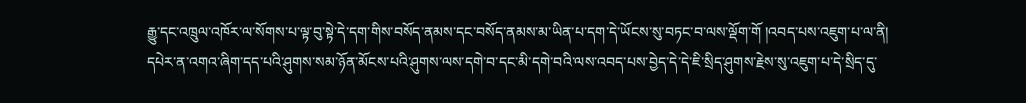རྒྱུ་དང་འཁྲུལ་འཁོར་ལ་སོགས་པ་ལྟ་བུ་སྟེ་དེ་དག་གིས་བསོད་ནམས་དང་བསོད་ནམས་མ་ཡིན་པ་དག་དེ་ཡོངས་སུ་བཏང་བ་ལས་ལྡོག་གོ །འབད་པས་འཇུག་པ་ལ་ནི། དཔེར་ན་འགའ་ཞིག་དད་པའི་ཤུགས་སམ་ཉོན་མོངས་པའི་ཤུགས་ལས་དགེ་བ་དང་མི་དགེ་བའི་ལས་འབད་པས་བྱེད་དེ་དེ་ཇི་སྲིད་ཤུགས་རྗེས་སུ་འཇུག་པ་དེ་སྲིད་དུ་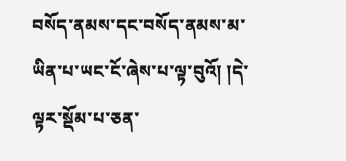བསོད་ནམས་དང་བསོད་ནམས་མ་ཡིན་པ་ཡང་ངོ་ཞེས་པ་ལྟ་བུའོ། །དེ་ལྟར་སྡོམ་པ་ཅན་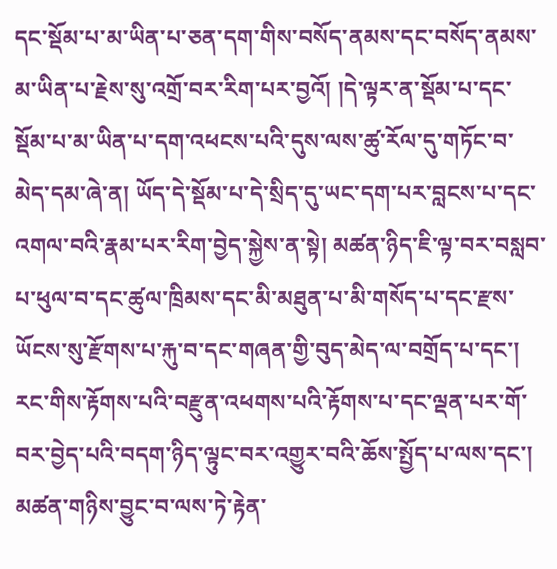དང་སྡོམ་པ་མ་ཡིན་པ་ཅན་དག་གིས་བསོད་ནམས་དང་བསོད་ནམས་མ་ཡིན་པ་རྗེས་སུ་འགྲོ་བར་རིག་པར་བྱའོ། །དེ་ལྟར་ན་སྡོམ་པ་དང་སྡོམ་པ་མ་ཡིན་པ་དག་འཕངས་པའི་དུས་ལས་ཚུ་རོལ་དུ་གཏོང་བ་མེད་དམ་ཞེ་ན། ཡོད་དེ་སྡོམ་པ་དེ་སྲིད་དུ་ཡང་དག་པར་བླངས་པ་དང་འགལ་བའི་རྣམ་པར་རིག་བྱེད་སྐྱེས་ན་སྟེ། མཚན་ཉིད་ཇི་ལྟ་བར་བསླབ་པ་ཕུལ་བ་དང་ཚུལ་ཁྲིམས་དང་མི་མཐུན་པ་མི་གསོད་པ་དང་རྫས་ཡོངས་སུ་རྫོགས་པ་རྐུ་བ་དང་གཞན་གྱི་བུད་མེད་ལ་བགྲོད་པ་དང་། རང་གིས་རྟོགས་པའི་བརྫུན་འཕགས་པའི་རྟོགས་པ་དང་ལྡན་པར་གོ་བར་བྱེད་པའི་བདག་ཉིད་ལྟུང་བར་འགྱུར་བའི་ཆོས་སྤྱོད་པ་ལས་དང་། མཚན་གཉིས་བྱུང་བ་ལས་ཏེ་རྟེན་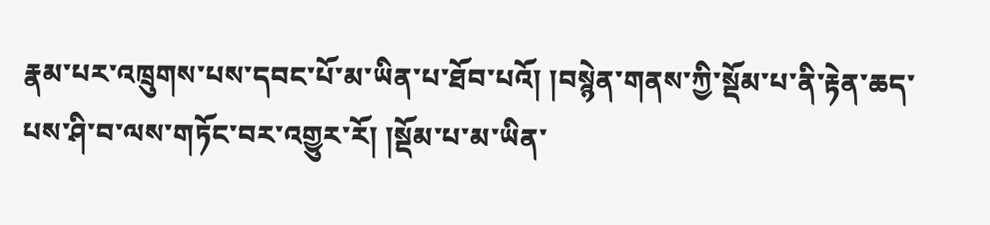རྣམ་པར་འཁྲུགས་པས་དབང་པོ་མ་ཡིན་པ་ཐོབ་པའོ། །བསྙེན་གནས་ཀྱི་སྡོམ་པ་ནི་རྟེན་ཆད་པས་ཤི་བ་ལས་གཏོང་བར་འགྱུར་རོ། །སྡོམ་པ་མ་ཡིན་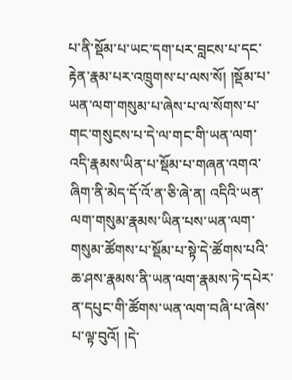པ་ནི་སྡོམ་པ་ཡང་དག་པར་བླངས་པ་དང་རྟེན་རྣམ་པར་འཁྲུགས་པ་ལས་སོ། །སྡོམ་པ་ཡན་ལག་གསུམ་པ་ཞེས་པ་ལ་སོགས་པ་གང་གསུངས་པ་དེ་ལ་གང་གི་ཡན་ལག་འདི་རྣམས་ཡིན་པ་སྡོམ་པ་གཞན་འགའ་ཞིག་ནི་མེད་དོ་འོ་ན་ཅི་ཞེ་ན། འདིའི་ཡན་ལག་གསུམ་རྣམས་ཡིན་པས་ཡན་ལག་གསུམ་ཚོགས་པ་སྡོམ་པ་སྟེ་དེ་ཚོགས་པའི་ཆ་ཤས་རྣམས་ནི་ཡན་ལག་རྣམས་ཏེ་དཔེར་ན་དཔུང་གི་ཚོགས་ཡན་ལག་བཞི་པ་ཞེས་པ་ལྟ་བུའོ། །དེ་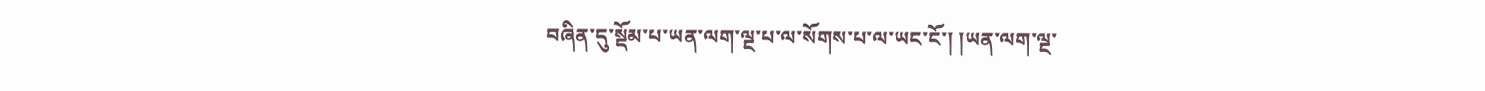བཞིན་དུ་སྡོམ་པ་ཡན་ལག་ལྔ་པ་ལ་སོགས་པ་ལ་ཡང་ངོ་། །ཡན་ལག་ལྔ་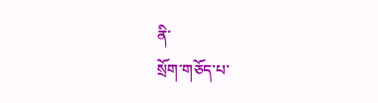ནི་
སྲོག་གཅོད་པ་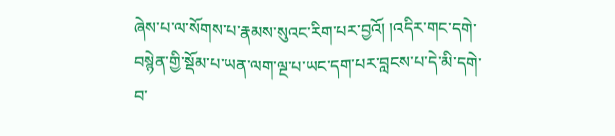ཞེས་པ་ལ་སོགས་པ་རྣམས་སུའང་རིག་པར་བྱའོ། །འདིར་གང་དགེ་བསྙེན་གྱི་སྡོམ་པ་ཡན་ལག་ལྔ་པ་ཡང་དག་པར་བླངས་པ་དེ་མི་དགེ་བ་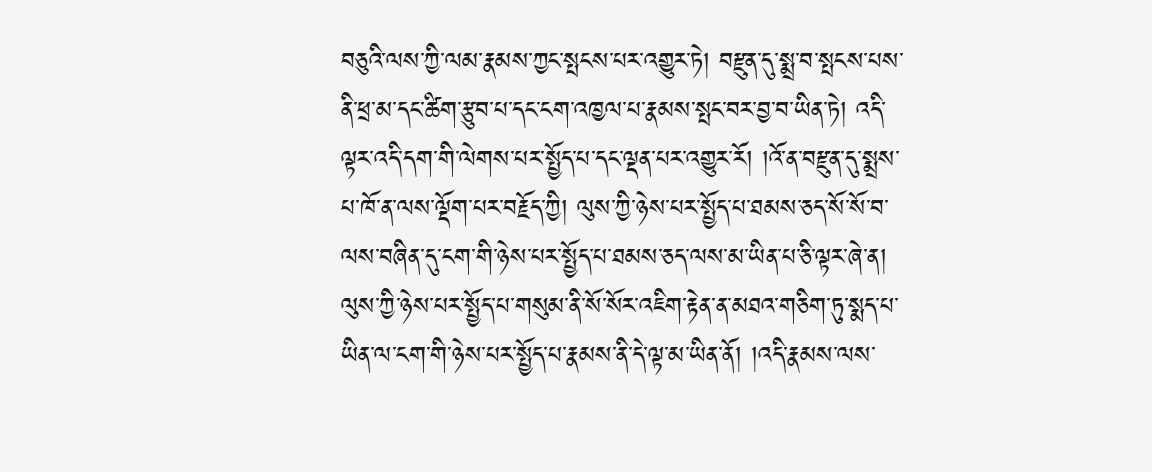བཅུའི་ལས་ཀྱི་ལམ་རྣམས་ཀྱང་སྤངས་པར་འགྱུར་ཏེ། བརྫུན་དུ་སྨྲ་བ་སྤངས་པས་ནི་ཕྲ་མ་དང་ཚིག་རྩུབ་པ་དང་ངག་འཁྱལ་པ་རྣམས་སྤང་བར་བྱ་བ་ཡིན་ཏེ། འདི་ལྟར་འདི་དག་གི་ལེགས་པར་སྤྱོད་པ་དང་ལྡན་པར་འགྱུར་རོ། །འོ་ན་བརྫུན་དུ་སྨྲས་པ་ཁོ་ན་ལས་ལྡོག་པར་བརྗོད་ཀྱི། ལུས་ཀྱི་ཉེས་པར་སྤྱོད་པ་ཐམས་ཅད་སོ་སོ་བ་ལས་བཞིན་དུ་ངག་གི་ཉེས་པར་སྤྱོད་པ་ཐམས་ཅད་ལས་མ་ཡིན་པ་ཅི་ལྟར་ཞེ་ན། ལུས་ཀྱི་ཉེས་པར་སྤྱོད་པ་གསུམ་ནི་སོ་སོར་འཇིག་རྟེན་ན་མཐའ་གཅིག་ཏུ་སྨད་པ་ཡིན་ལ་ངག་གི་ཉེས་པར་སྤྱོད་པ་རྣམས་ནི་དེ་ལྟ་མ་ཡིན་ནོ། །འདི་རྣམས་ལས་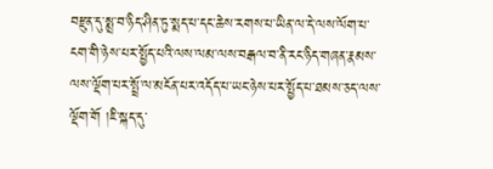བརྫུན་དུ་སྨྲ་བ་ཉིད་ཤིན་ཏུ་སྨད་པ་དང་ཆེས་རགས་པ་ཡིན་ལ་དེ་ལས་ལོག་པ་ངག་གི་ཉེས་པར་སྤྱོད་པའི་ལས་ལམ་ལས་བརྒལ་བ་ནི་རང་ཉིད་གཞན་རྣམས་ལས་ལྡོག་པར་སྤྲོ་ལ་མངོན་པར་འདོད་པ་ཡང་ཉེས་པར་སྤྱོད་པ་ཐམས་ཅད་ལས་ལྡོག་གོ །ཇི་སྐད་དུ་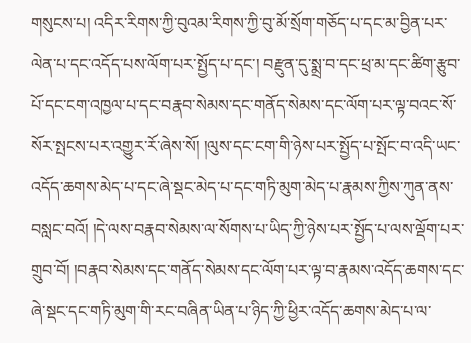གསུངས་པ། འདིར་རིགས་ཀྱི་བུའམ་རིགས་ཀྱི་བུ་མོ་སྲོག་གཅོད་པ་དང་མ་བྱིན་པར་ལེན་པ་དང་འདོད་པས་ལོག་པར་སྤྱོད་པ་དང་། བརྫུན་དུ་སྨྲ་བ་དང་ཕྲ་མ་དང་ཚིག་རྩུབ་པོ་དང་ངག་འཁྱལ་པ་དང་བརྣབ་སེམས་དང་གནོད་སེམས་དང་ལོག་པར་ལྟ་བའང་སོ་སོར་སྤངས་པར་འགྱུར་རོ་ཞེས་སོ། །ལུས་དང་ངག་གི་ཉེས་པར་སྤྱོད་པ་སྤོང་བ་འདི་ཡང་འདོད་ཆགས་མེད་པ་དང་ཞེ་སྡང་མེད་པ་དང་གཏི་མུག་མེད་པ་རྣམས་ཀྱིས་ཀུན་ནས་བསླང་བའོ། །དེ་ལས་བརྣབ་སེམས་ལ་སོགས་པ་ཡིད་ཀྱི་ཉེས་པར་སྤྱོད་པ་ལས་ལྡོག་པར་གྲུབ་བོ། །བརྣབ་སེམས་དང་གནོད་སེམས་དང་ལོག་པར་ལྟ་བ་རྣམས་འདོད་ཆགས་དང་ཞེ་སྡང་དང་གཏི་མུག་གི་རང་བཞིན་ཡིན་པ་ཉིད་ཀྱི་ཕྱིར་འདོད་ཆགས་མེད་པ་ལ་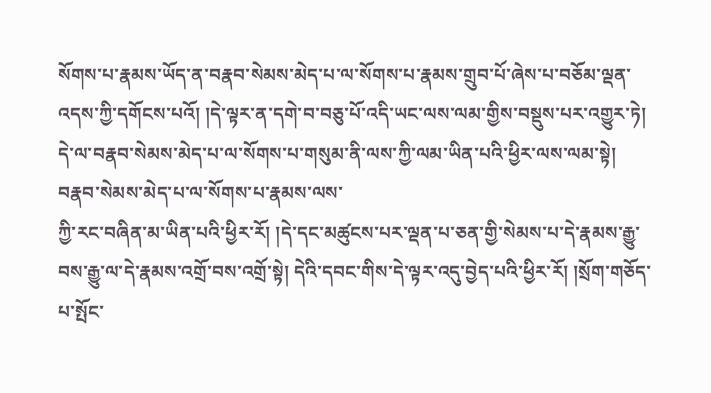སོགས་པ་རྣམས་ཡོད་ན་བརྣབ་སེམས་མེད་པ་ལ་སོགས་པ་རྣམས་གྲུབ་པོ་ཞེས་པ་བཅོམ་ལྡན་འདས་ཀྱི་དགོངས་པའོ། །དེ་ལྟར་ན་དགེ་བ་བཅུ་པོ་འདི་ཡང་ལས་ལམ་གྱིས་བསྡུས་པར་འགྱུར་ཏེ། དེ་ལ་བརྣབ་སེམས་མེད་པ་ལ་སོགས་པ་གསུམ་ནི་ལས་ཀྱི་ལམ་ཡིན་པའི་ཕྱིར་ལས་ལམ་སྟེ། བརྣབ་སེམས་མེད་པ་ལ་སོགས་པ་རྣམས་ལས་
ཀྱི་རང་བཞིན་མ་ཡིན་པའི་ཕྱིར་རོ། །དེ་དང་མཚུངས་པར་ལྡན་པ་ཅན་གྱི་སེམས་པ་དེ་རྣམས་རྒྱུ་བས་རྒྱུ་ལ་དེ་རྣམས་འགྲོ་བས་འགྲོ་སྟེ། དེའི་དབང་གིས་དེ་ལྟར་འདུ་བྱེད་པའི་ཕྱིར་རོ། །སྲོག་གཅོད་པ་སྤོང་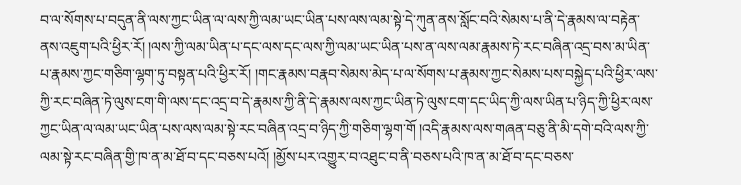བ་ལ་སོགས་པ་བདུན་ནི་ལས་ཀྱང་ཡིན་ལ་ལས་ཀྱི་ལམ་ཡང་ཡིན་པས་ལས་ལམ་སྟེ་དེ་ཀུན་ནས་སློང་བའི་སེམས་པ་ནི་དེ་རྣམས་ལ་བརྟེན་ནས་འཇུག་པའི་ཕྱིར་རོ། །ལས་ཀྱི་ལམ་ཡིན་པ་དང་ལས་དང་ལས་ཀྱི་ལམ་ཡང་ཡིན་པས་ན་ལས་ལམ་རྣམས་ཏེ་རང་བཞིན་འདྲ་བས་མ་ཡིན་པ་རྣམས་ཀྱང་གཅིག་ལྷག་ཏུ་བསྟན་པའི་ཕྱིར་རོ། །གང་རྣམས་བརྣབ་སེམས་མེད་པ་ལ་སོགས་པ་རྣམས་ཀྱང་སེམས་པས་བསྐྱེད་པའི་ཕྱིར་ལས་ཀྱི་རང་བཞིན་ཏེ་ལུས་ངག་གི་ལས་དང་འདྲ་བ་དེ་རྣམས་ཀྱི་ནི་དེ་རྣམས་ལས་ཀྱང་ཡིན་ཏེ་ལུས་ངག་དང་ཡིད་ཀྱི་ལས་ཡིན་པ་ཉིད་ཀྱི་ཕྱིར་ལས་ཀྱང་ཡིན་ལ་ལམ་ཡང་ཡིན་པས་ལས་ལམ་སྟེ་རང་བཞིན་འདྲ་བ་ཉིད་ཀྱི་གཅིག་ལྷག་གོ །འདི་རྣམས་ལས་གཞན་བཅུ་ནི་མི་དགེ་བའི་ལས་ཀྱི་ལམ་སྟེ་རང་བཞིན་གྱི་ཁ་ན་མ་ཐོ་བ་དང་བཅས་པའོ། །མྱོས་པར་འགྱུར་བ་འཐུང་བ་ནི་བཅས་པའི་ཁ་ན་མ་ཐོ་བ་དང་བཅས་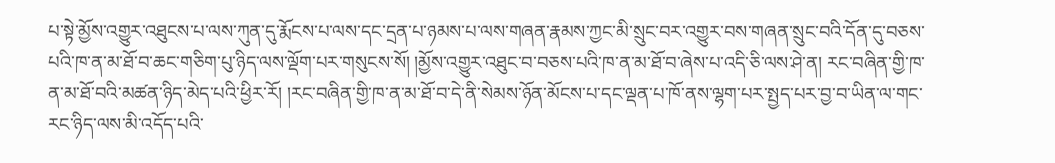པ་སྟེ་མྱོས་འགྱུར་འཐུངས་པ་ལས་ཀུན་དུ་རྨོངས་པ་ལས་དང་དྲན་པ་ཉམས་པ་ལས་གཞན་རྣམས་ཀྱང་མི་སྲུང་བར་འགྱུར་བས་གཞན་སྲུང་བའི་དོན་དུ་བཅས་པའི་ཁ་ན་མ་ཐོ་བ་ཆང་གཅིག་པུ་ཉིད་ལས་ལྡོག་པར་གསུངས་སོ། །མྱོས་འགྱུར་འཐུང་བ་བཅས་པའི་ཁ་ན་མ་ཐོ་བ་ཞེས་པ་འདི་ཅི་ལས་ཤེ་ན། རང་བཞིན་གྱི་ཁ་ན་མ་ཐོ་བའི་མཚན་ཉིད་མེད་པའི་ཕྱིར་རོ། །རང་བཞིན་གྱི་ཁ་ན་མ་ཐོ་བ་དེ་ནི་སེམས་ཉོན་མོངས་པ་དང་ལྡན་པ་ཁོ་ནས་ལྷག་པར་སྤྱད་པར་བྱ་བ་ཡིན་ལ་གང་རང་ཉིད་ལས་མི་འདོད་པའི་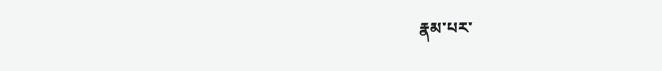རྣམ་པར་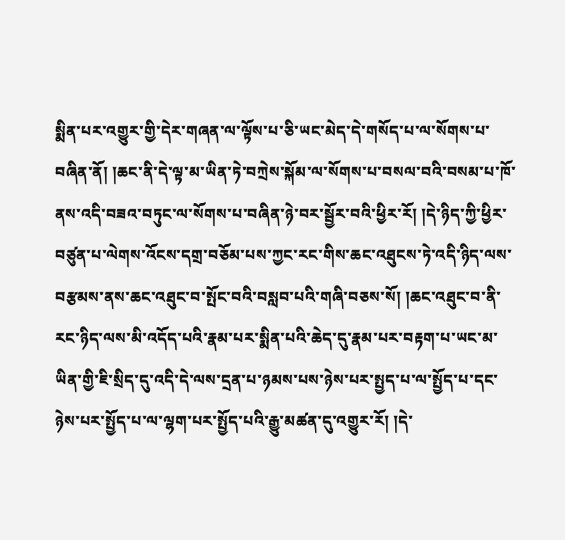སྨིན་པར་འགྱུར་གྱི་དེར་གཞན་ལ་ལྟོས་པ་ཅི་ཡང་མེད་དེ་གསོད་པ་ལ་སོགས་པ་བཞིན་ནོ། །ཆང་ནི་དེ་ལྟ་མ་ཡིན་ཏེ་བཀྲེས་སྐོམ་ལ་སོགས་པ་བསལ་བའི་བསམ་པ་ཁོ་ནས་འདི་བཟའ་བཏུང་ལ་སོགས་པ་བཞིན་ཉེ་བར་སྦྱོར་བའི་ཕྱིར་རོ། །དེ་ཉིད་ཀྱི་ཕྱིར་བཙུན་པ་ལེགས་འོངས་དགྲ་བཅོམ་པས་ཀྱང་རང་གིས་ཆང་འཐུངས་ཏེ་འདི་ཉིད་ལས་བརྩམས་ནས་ཆང་འཐུང་བ་སྤོང་བའི་བསླབ་པའི་གཞི་བཅས་སོ། །ཆང་འཐུང་བ་ནི་
རང་ཉིད་ལས་མི་འདོད་པའི་རྣམ་པར་སྨིན་པའི་ཆེད་དུ་རྣམ་པར་བརྟག་པ་ཡང་མ་ཡིན་གྱི་ཇི་སྲིད་དུ་འདི་དེ་ལས་དྲན་པ་ཉམས་པས་ཉེས་པར་སྤྱད་པ་ལ་སྤྱོད་པ་དང་ཉེས་པར་སྤྱོད་པ་ལ་ལྷག་པར་སྤྱོད་པའི་རྒྱུ་མཚན་དུ་འགྱུར་རོ། །དེ་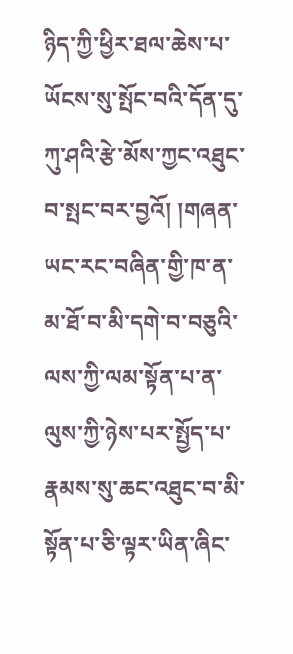ཉིད་ཀྱི་ཕྱིར་ཐལ་ཆེས་པ་ཡོངས་སུ་སྤོང་བའི་དོན་དུ་ཀུ་ཤའི་རྩེ་མོས་ཀྱང་འཐུང་བ་སྤང་བར་བྱའོ། །གཞན་ཡང་རང་བཞིན་གྱི་ཁ་ན་མ་ཐོ་བ་མི་དགེ་བ་བཅུའི་ལས་ཀྱི་ལམ་སྟོན་པ་ན་ལུས་ཀྱི་ཉེས་པར་སྤྱོད་པ་རྣམས་སུ་ཆང་འཐུང་བ་མི་སྟོན་པ་ཅི་ལྟར་ཡིན་ཞིང་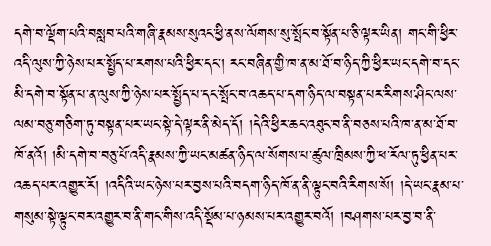དགེ་བ་ལྡོག་པའི་བསླབ་པའི་གཞི་རྣམས་སུའང་ཕྱི་ནས་ལོགས་སུ་སྤོང་བ་སྟོན་པ་ཅི་ལྟར་ཡིན། གང་གི་ཕྱིར་འདི་ལུས་ཀྱི་ཉེས་པར་སྤྱོད་པ་རགས་པའི་ཕྱིར་དང་། རང་བཞིན་གྱི་ཁ་ན་མ་ཐོ་བ་ཉིད་ཀྱི་ཕྱིར་ཡང་དགེ་བ་དང་མི་དགེ་བ་སྟོན་པ་ན་ལུས་ཀྱི་ཉེས་པར་སྤྱོད་པ་དང་སྤོང་བ་འཆད་པ་དག་ཉིད་ལ་བསྟན་པར་རིགས་ཤིང་ལས་ལམ་བཅུ་གཅིག་ཏུ་བསྟན་པར་ཡང་སྟེ་དེ་ལྟར་ནི་མེད་དོ། །དེའི་ཕྱིར་ཆང་འཐུང་བ་ནི་བཅས་པའི་ཁ་ན་མ་ཐོ་བ་ཁོ་ནའོ། །མི་དགེ་བ་བཅུ་པོ་འདི་རྣམས་ཀྱི་ཡང་མཚན་ཉིད་ལ་སོགས་པ་ཚུལ་ཁྲིམས་ཀྱི་ཕ་རོལ་ཏུ་ཕྱིན་པར་འཆད་པར་འགྱུར་རོ། །འདིའི་ཡང་ཉེས་པར་བྱས་པའི་བདག་ཉིད་ཁོ་ན་ནི་ལྟུང་བའི་རིགས་སོ། །དེ་ཡང་རྣམ་པ་གསུམ་སྟེ་ལྟུང་བར་འགྱུར་བ་ནི་གང་གིས་འདི་སྡོམ་པ་ཉམས་པར་འགྱུར་བའོ། །བཤགས་པར་བྱ་བ་ནི་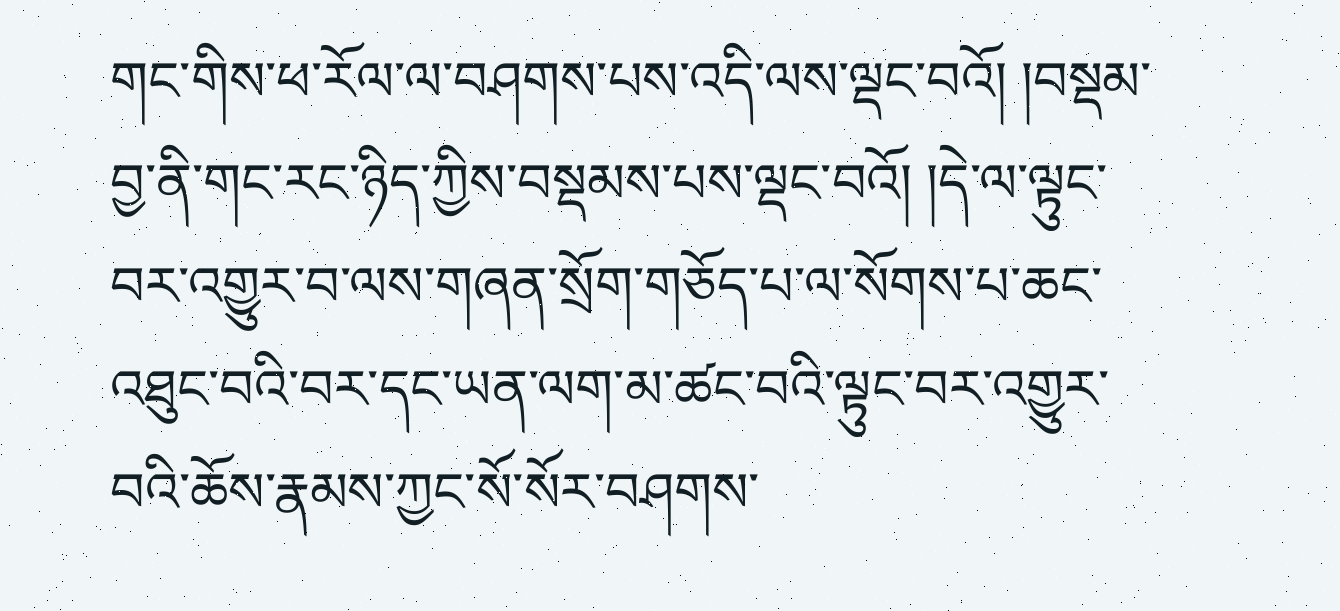གང་གིས་ཕ་རོལ་ལ་བཤགས་པས་འདི་ལས་ལྡང་བའོ། །བསྡམ་བྱ་ནི་གང་རང་ཉིད་ཀྱིས་བསྡམས་པས་ལྡང་བའོ། །དེ་ལ་ལྟུང་བར་འགྱུར་བ་ལས་གཞན་སྲོག་གཅོད་པ་ལ་སོགས་པ་ཆང་འཐུང་བའི་བར་དང་ཡན་ལག་མ་ཚང་བའི་ལྟུང་བར་འགྱུར་བའི་ཆོས་རྣམས་ཀྱང་སོ་སོར་བཤགས་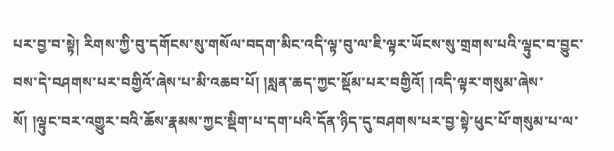པར་བྱ་བ་སྟེ། རིགས་ཀྱི་བུ་དགོངས་སུ་གསོལ་བདག་མིང་འདི་ལྟ་བུ་ལ་ཇི་ལྟར་ཡོངས་སུ་གྲགས་པའི་ལྟུང་བ་བྱུང་བས་དེ་བཤགས་པར་བགྱིའོ་ཞེས་པ་མི་འཆབ་པོ། །སླན་ཆད་ཀྱང་སྡོམ་པར་བགྱིའོ། །འདི་ལྟར་གསུམ་ཞེས་སོ། །ལྟུང་བར་འགྱུར་བའི་ཆོས་རྣམས་ཀྱང་སྡིག་པ་དག་པའི་དོན་ཉིད་དུ་བཤགས་པར་བྱ་སྟེ་ཕུང་པོ་གསུམ་པ་ལ་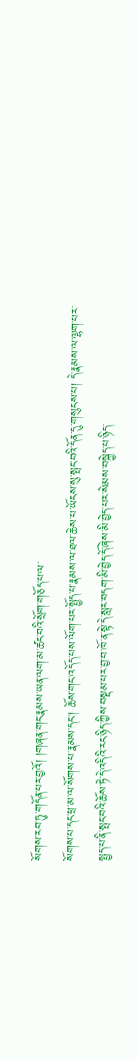སོགས་རབ་ཏུ་གདོན་པར་བྱའོ། །གཞན་གང་རྣམས་ཡན་ལག་མ་ཚང་བའི་སྲོག་གཅོད་པ་ལ་
སོགས་པ་དང་ཕྲ་མ་ལ་སོགས་པ་རྣམས་དང་། ཆོས་གང་འདོད་པས་ལོག་པར་སྤྱོད་པ་རྣམས་ལ་ཐལ་ཆེས་པ་ཡོངས་སུ་སྤང་བའི་དོན་དུ་གསུངས་པ། དེ་རྣམས་ལ་ལྷག་པར་སྤྱད་པ་ནི་སྤང་བའི་ཆོས་ཏེ་དེ་འདིའི་རང་ཉིད་ཀྱིས་བསྡམ་པར་བྱ་བ་ཁོ་ན་སྟེ་དེ་སླར་བདག་མི་བྱེད་དོ་ཞེས་མི་བྱེད་པར་སེམས་བསྐྱེད་པ་ཉིད་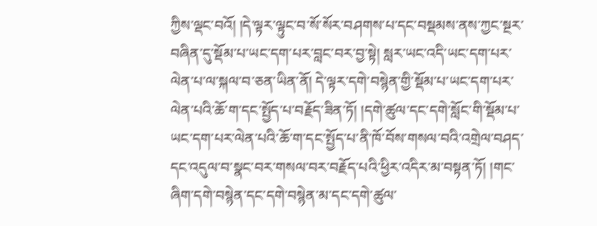ཀྱིས་ལྡང་བའོ། །དེ་ལྟར་ལྟུང་བ་སོ་སོར་བཤགས་པ་དང་བསྡམས་ནས་ཀྱང་སྔར་བཞིན་དུ་སྡོམ་པ་ཡང་དག་པར་བླང་བར་བྱ་སྟེ། སླར་ཡང་འདི་ཡང་དག་པར་ལེན་པ་ལ་སྐལ་བ་ཅན་ཡིན་ནོ། དེ་ལྟར་དགེ་བསྙེན་གྱི་སྡོམ་པ་ཡང་དག་པར་ལེན་པའི་ཆོ་ག་དང་སྤྱོད་པ་བརྗོད་ཟིན་ཏོ། །དགེ་ཚུལ་དང་དགེ་སློང་གི་སྡོམ་པ་ཡང་དག་པར་ལེན་པའི་ཆོ་ག་དང་སྤྱོད་པ་ནི་ཁོ་བོས་གསལ་བའི་འགྲེལ་བཤད་དང་འདུལ་བ་སྣང་བར་གསལ་བར་བརྗོད་པའི་ཕྱིར་འདིར་མ་བསྟན་ཏོ། །གང་ཞིག་དགེ་བསྙེན་དང་དགེ་བསྙེན་མ་དང་དགེ་ཚུལ་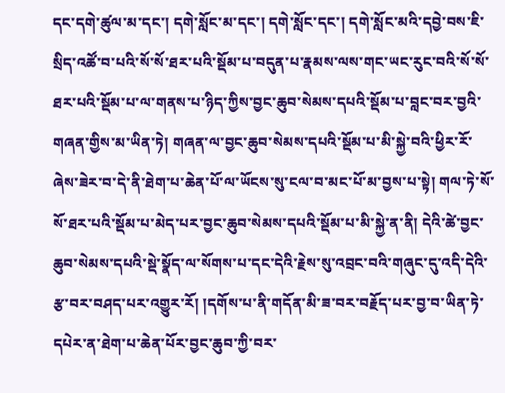དང་དགེ་ཚུལ་མ་དང་། དགེ་སློང་མ་དང་། དགེ་སློང་དང་། དགེ་སློང་མའི་དབྱེ་བས་ཇི་སྲིད་འཚོ་བ་པའི་སོ་སོ་ཐར་པའི་སྡོམ་པ་བདུན་པ་རྣམས་ལས་གང་ཡང་རུང་བའི་སོ་སོ་ཐར་པའི་སྡོམ་པ་ལ་གནས་པ་ཉིད་ཀྱིས་བྱང་ཆུབ་སེམས་དཔའི་སྡོམ་པ་བླང་བར་བྱའི་གཞན་གྱིས་མ་ཡིན་ཏེ། གཞན་ལ་བྱང་ཆུབ་སེམས་དཔའི་སྡོམ་པ་མི་སྐྱེ་བའི་ཕྱིར་རོ་ཞེས་ཟེར་བ་དེ་ནི་ཐེག་པ་ཆེན་པོ་ལ་ཡོངས་སུ་ངལ་བ་མང་པོ་མ་བྱས་པ་སྟེ། གལ་ཏེ་སོ་སོ་ཐར་པའི་སྡོམ་པ་མེད་པར་བྱང་ཆུབ་སེམས་དཔའི་སྡོམ་པ་མི་སྐྱེ་ན་ནི། དེའི་ཚེ་བྱང་ཆུབ་སེམས་དཔའི་སྡེ་སྣོད་ལ་སོགས་པ་དང་དེའི་རྗེས་སུ་འབྲང་བའི་གཞུང་དུ་འདི་དེའི་རྩ་བར་བཤད་པར་འགྱུར་རོ། །དགོས་པ་ནི་གདོན་མི་ཟ་བར་བརྗོད་པར་བྱ་བ་ཡིན་ཏེ་དཔེར་ན་ཐེག་པ་ཆེན་པོར་བྱང་ཆུབ་ཀྱི་བར་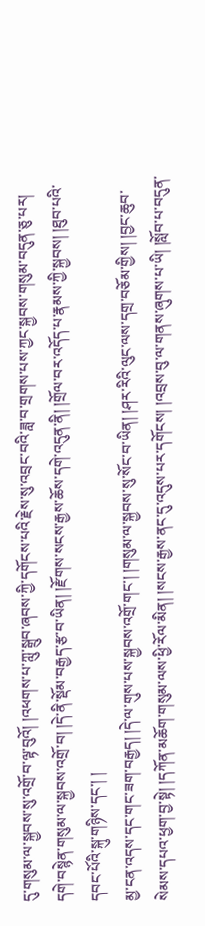དུ་གསུམ་ལ་སྐྱབས་སུ་འགྲོ་བ་ལྟ་བུའོ། །འཕགས་པ་ཀླུ་སྒྲུབ་ཞབས་ཀྱི་དགོངས་པའི་རྗེས་སུ་འབྲང་བའི་ཟླ་བ་གྲགས་པས་ཀྱང་སྐྱབས་གསུམ་བདུན་ཅུ་པར། དགེ་བསྙེན་གསུམ་ལ་སྐྱབས་འགྲོ་བ། །དེ་ནི་སྡོམ་བརྒྱད་རྩ་བ་ཡིན། །རྫོགས་སངས་རྒྱས་ཆོས་དགེ་འདུན་ནི། །གྲོལ་བར་འདོད་པ་རྣམས་ཀྱི་སྐྱབས། །ཐུབ་པའི་དབང་པོའི་སྐུ་གཉིས་དང་། །
མྱ་ངན་འདས་དང་གང་ཟག་བརྒྱད། །དེ་ལ་གུས་པས་སྐྱབས་འགྲོ་གང་། །གསུམ་ལ་སྐྱབས་སུ་སོང་བ་ཡིན། །ཤར་རིའི་ལུང་ལས་དགྲ་བཅོམ་གྱིས། །བྱང་ཆུབ་སེམས་དཔའ་ཕྱག་བྱ་སྟེ། །དཀོན་མཆོག་གསུམ་ལས་ཕྱི་རོལ་མིན། །སངས་རྒྱས་ནང་དུ་འདུས་པར་དགོངས། །འབྲས་བུ་ལ་གནས་ཞུགས་པ་ཡི། །སློབ་པ་བདུན་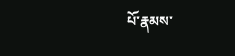པོ་རྣམས་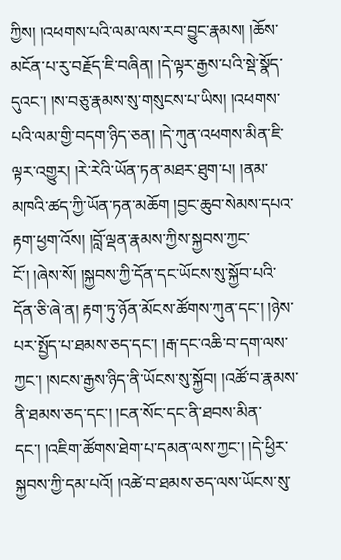ཀྱིས། །འཕགས་པའི་ལམ་ལས་རབ་བྱུང་རྣམས། །ཆོས་མངོན་པ་རུ་བརྗོད་ཇི་བཞིན། །དེ་ལྟར་རྒྱས་པའི་སྡེ་སྣོད་དུའང་། །ས་བཅུ་རྣམས་སུ་གསུངས་པ་ཡིས། །འཕགས་པའི་ལམ་གྱི་བདག་ཉིད་ཅན། །དེ་ཀུན་འཕགས་མིན་ཇི་ལྟར་འགྱུར། །རེ་རེའི་ཡོན་ཏན་མཐར་ཐུག་པ། །ནམ་མཁའི་ཚད་ཀྱི་ཡོན་ཏན་མཆོག །བྱང་ཆུབ་སེམས་དཔའ་རྟག་ཕྱག་འོས། །བློ་ལྡན་རྣམས་ཀྱིས་སྐྱབས་ཀྱང་ངོ་། །ཞེས་སོ། །སྐྱབས་ཀྱི་དོན་དང་ཡོངས་སུ་སྐྱོབ་པའི་དོན་ཅི་ཞེ་ན། རྟག་ཏུ་ཉོན་མོངས་ཚོགས་ཀུན་དང་། །ཉེས་པར་སྤྱོད་པ་ཐམས་ཅད་དང་། །རྒ་དང་འཆི་བ་དག་ལས་ཀྱང་། །སངས་རྒྱས་ཉིད་ནི་ཡོངས་སུ་སྐྱོབ། །འཚོ་བ་རྣམས་ནི་ཐམས་ཅད་དང་། །ངན་སོང་དང་ནི་ཐབས་མིན་དང་། །འཇིག་ཚོགས་ཐེག་པ་དམན་ལས་ཀྱང་། །དེ་ཕྱིར་སྐྱབས་ཀྱི་དམ་པའོ། །འཚེ་བ་ཐམས་ཅད་ལས་ཡོངས་སུ་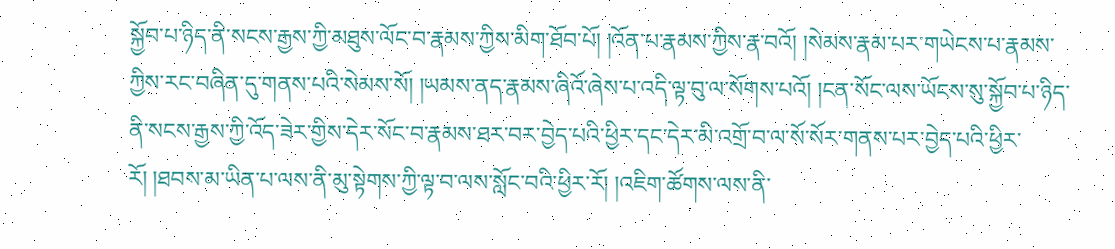སྐྱོབ་པ་ཉིད་ནི་སངས་རྒྱས་ཀྱི་མཐུས་ལོང་བ་རྣམས་ཀྱིས་མིག་ཐོབ་པོ། །འོན་པ་རྣམས་ཀྱིས་རྣ་བའོ། །སེམས་རྣམ་པར་གཡེངས་པ་རྣམས་ཀྱིས་རང་བཞིན་དུ་གནས་པའི་སེམས་སོ། །ཡམས་ནད་རྣམས་ཞིའོ་ཞེས་པ་འདི་ལྟ་བུ་ལ་སོགས་པའོ། །ངན་སོང་ལས་ཡོངས་སུ་སྐྱོབ་པ་ཉིད་ནི་སངས་རྒྱས་ཀྱི་འོད་ཟེར་གྱིས་དེར་སོང་བ་རྣམས་ཐར་བར་བྱེད་པའི་ཕྱིར་དང་དེར་མི་འགྲོ་བ་ལ་སོ་སོར་གནས་པར་བྱེད་པའི་ཕྱིར་རོ། །ཐབས་མ་ཡིན་པ་ལས་ནི་མུ་སྟེགས་ཀྱི་ལྟ་བ་ལས་སློང་བའི་ཕྱིར་རོ། །འཇིག་ཚོགས་ལས་ནི་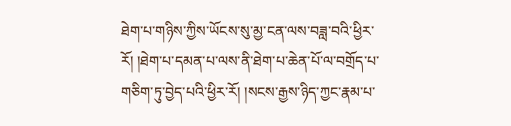ཐེག་པ་གཉིས་ཀྱིས་ཡོངས་སུ་མྱ་ངན་ལས་བཟླ་བའི་ཕྱིར་རོ། །ཐེག་པ་དམན་པ་ལས་ནི་ཐེག་པ་ཆེན་པོ་ལ་བགྲོད་པ་གཅིག་ཏུ་བྱེད་པའི་ཕྱིར་རོ། །སངས་རྒྱས་ཉིད་ཀྱང་རྣམ་པ་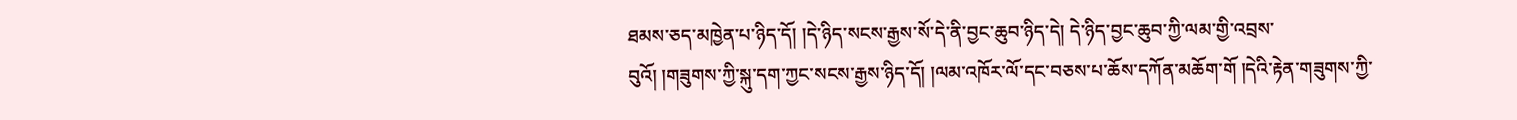ཐམས་ཅད་མཁྱེན་པ་ཉིད་དོ། །དེ་ཉིད་སངས་རྒྱས་སོ་དེ་ནི་བྱང་ཆུབ་ཉིད་དེ། དེ་ཉིད་བྱང་ཆུབ་ཀྱི་ལམ་གྱི་འབྲས་
བུའོ། །གཟུགས་ཀྱི་སྐུ་དག་ཀྱང་སངས་རྒྱས་ཉིད་དོ། །ལམ་འཁོར་ལོ་དང་བཅས་པ་ཆོས་དཀོན་མཆོག་གོ །དེའི་རྟེན་གཟུགས་ཀྱི་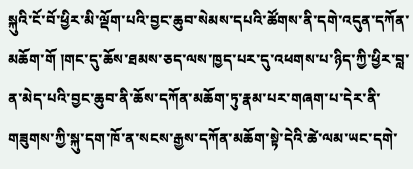སྐུའི་ངོ་བོ་ཕྱིར་མི་ལྡོག་པའི་བྱང་ཆུབ་སེམས་དཔའི་ཚོགས་ནི་དགེ་འདུན་དཀོན་མཆོག་གོ །གང་དུ་ཆོས་ཐམས་ཅད་ལས་ཁྱད་པར་དུ་འཕགས་པ་ཉིད་ཀྱི་ཕྱིར་བླ་ན་མེད་པའི་བྱང་ཆུབ་ནི་ཆོས་དཀོན་མཆོག་ཏུ་རྣམ་པར་གཞག་པ་དེར་ནི་གཟུགས་ཀྱི་སྐུ་དག་ཁོ་ན་སངས་རྒྱས་དཀོན་མཆོག་སྟེ་དེའི་ཚེ་ལམ་ཡང་དགེ་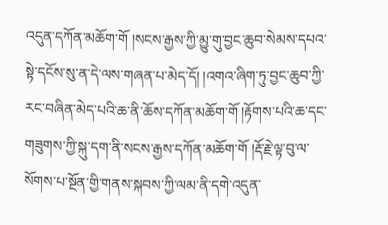འདུན་དཀོན་མཆོག་གོ །སངས་རྒྱས་ཀྱི་མྱུ་གུ་བྱང་ཆུབ་སེམས་དཔའ་སྟེ་དངོས་སུ་ན་དེ་ལས་གཞན་པ་མེད་དོ། །འགའ་ཞིག་ཏུ་བྱང་ཆུབ་ཀྱི་རང་བཞིན་མེད་པའི་ཆ་ནི་ཆོས་དཀོན་མཆོག་གོ །རྟོགས་པའི་ཆ་དང་གཟུགས་ཀྱི་སྐུ་དག་ནི་སངས་རྒྱས་དཀོན་མཆོག་གོ །རྡོ་རྗེ་ལྟ་བུ་ལ་སོགས་པ་སྔོན་གྱི་གནས་སྐབས་ཀྱི་ལམ་ནི་དགེ་འདུན་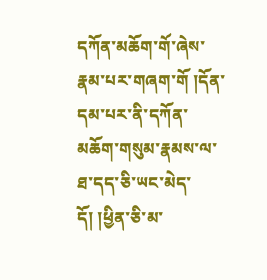དཀོན་མཆོག་གོ་ཞེས་རྣམ་པར་གཞག་གོ །དོན་དམ་པར་ནི་དཀོན་མཆོག་གསུམ་རྣམས་ལ་ཐ་དད་ཅི་ཡང་མེད་དོ། །ཕྱིན་ཅི་མ་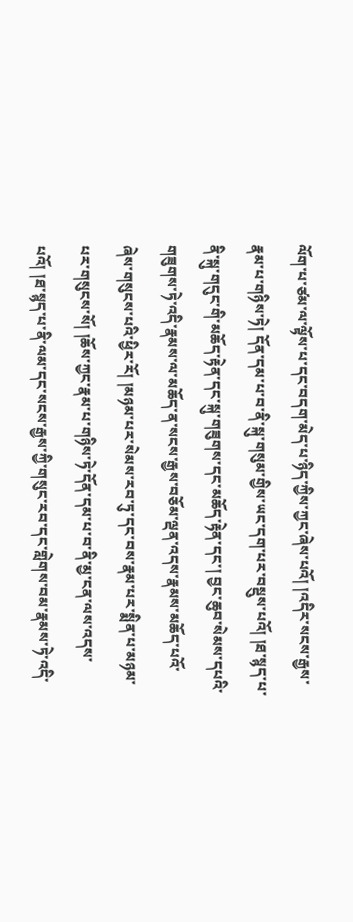ལོག་པ་ཙམ་ལ་ལྟོས་པ་དང་བདག་མེད་པ་ཉིད་ཀྱིས་ཀྱང་ཞེས་པའོ། །འདིར་སངས་རྒྱས་རྣམ་པ་གཉིས་ཏེ། དོན་དམ་པ་བ་ནི་སྐུ་གསུམ་གྱིས་ཡང་དག་པར་བསྡུས་པའོ། །ཐ་སྙད་པ་ནི་སྐུ་གདུང་གི་མཆོད་རྟེན་དང་སྐུ་གཟུགས་དང་མཆོད་རྟེན་དང་། བྱང་ཆུབ་སེམས་དཔའི་གཟུགས་ཏེ་འདི་རྣམས་ལ་མཆོད་ན་སངས་རྒྱས་བཅོམ་ལྡན་འདས་རྣམས་མཆོད་པའོ་ཞེས་གསུངས་པའི་ཕྱིར་རོ། །མཉམ་པར་སེམས་རབ་ཏུ་དང་བས་རྣམ་པར་སྨིན་པ་མཉམ་པར་གསུངས་སོ། །ཆོས་ཀྱང་རྣམ་པ་གཉིས་ཏེ་དོན་དམ་པ་བ་ནི་མྱ་ངན་ལས་འདས་པའོ། །ཐ་སྙད་པ་ནི་ལམ་དང་སངས་རྒྱས་ཀྱི་གསུང་རབ་དང་གླེགས་བམ་རྣམས་ཏེ་འདི་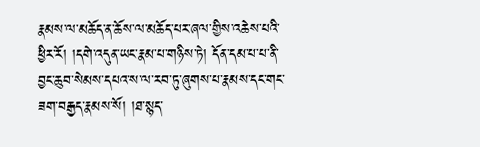རྣམས་ལ་མཆོད་ན་ཆོས་ལ་མཆོད་པར་ཞལ་གྱིས་འཆེས་པའི་ཕྱིར་རོ། །དགེ་འདུན་ཡང་རྣམ་པ་གཉིས་ཏེ། དོན་དམ་པ་པ་ནི་བྱང་ཆུབ་སེམས་དཔའ་ས་ལ་རབ་ཏུ་ཞུགས་པ་རྣམས་དང་གང་ཟག་བརྒྱད་རྣམས་སོ། །ཐ་སྙད་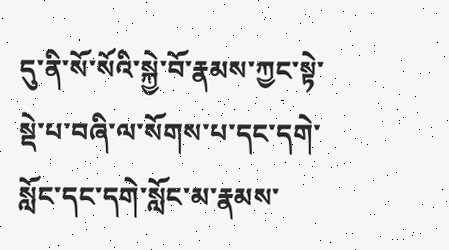དུ་ནི་སོ་སོའི་སྐྱེ་བོ་རྣམས་ཀྱང་སྟེ་སྡེ་པ་བཞི་ལ་སོགས་པ་དང་དགེ་སློང་དང་དགེ་སློང་མ་རྣམས་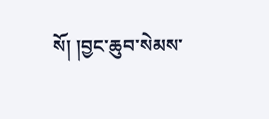སོ། །བྱང་ཆུབ་སེམས་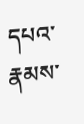དཔའ་རྣམས་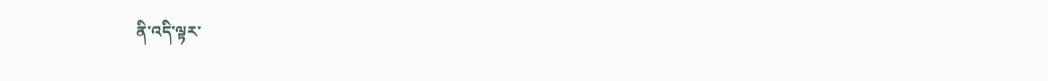ནི་འདི་ལྟར་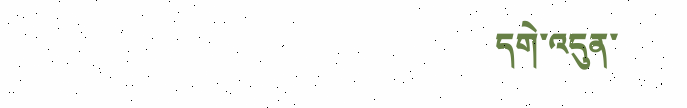དགེ་འདུན་